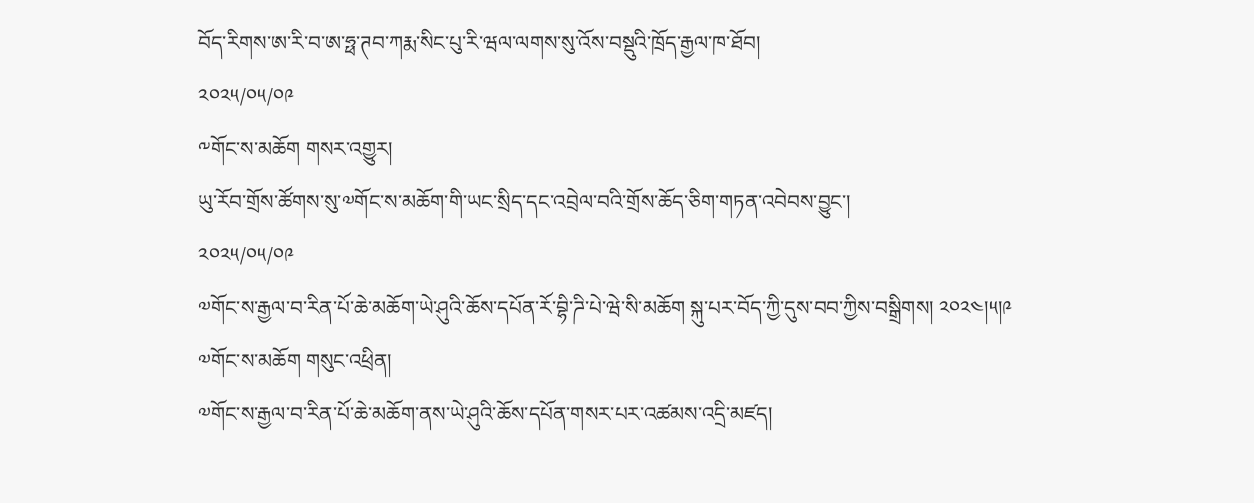བོད་རིགས་ཨ་རི་བ་ཨ་ཧྥ་ཊབ་ཀརྨ་སིང་པུ་རི་ཝལ་ལགས་སུ་འོས་བསྡུའི་ཁྲོད་རྒྱལ་ཁ་ཐོབ།
༢༠༢༥/༠༥/༠༩
༸གོང་ས་མཆོག གསར་འགྱུར།
ཡུ་རོབ་གྲོས་ཚོགས་སུ་༧གོང་ས་མཆོག་གི་ཡང་སྲིད་དང་འབྲེལ་བའི་གྲོས་ཆོད་ཅིག་གཏན་འབེབས་བྱུང་།
༢༠༢༥/༠༥/༠༩
༧གོང་ས་རྒྱལ་བ་རིན་པོ་ཆེ་མཆོག་ཡེ་ཤུའི་ཆོས་དཔོན་རོ་བྷི་ཌི་པེ་ཝེ་སི་མཆོག སྐུ་པར་བོད་ཀྱི་དུས་བབ་ཀྱིས་བསྒྲིགས། ༢༠༢༤།༥།༩
༧གོང་ས་མཆོག གསུང་འཕྲིན།
༧གོང་ས་རྒྱལ་བ་རིན་པོ་ཆེ་མཆོག་ནས་ཡེ་ཤུའི་ཆོས་དཔོན་གསར་པར་འཚམས་འདྲི་མཛད།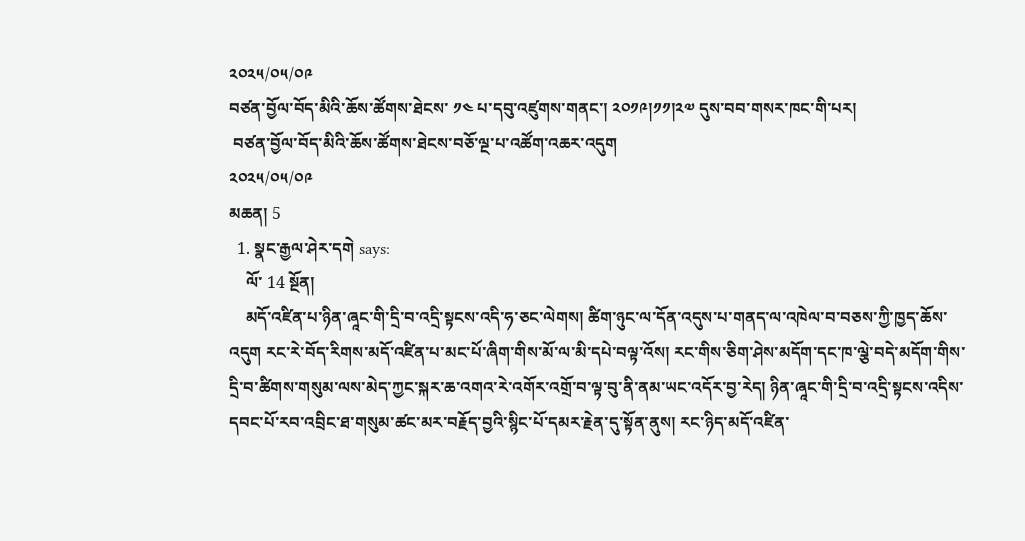༢༠༢༥/༠༥/༠༩
བཙན་བྱོལ་བོད་མིའི་ཆོས་ཚོགས་ཐེངས་ ༡༤ པ་དབུ་འཛུགས་གནང་། ༢༠༡༩།༡༡།༢༧ དུས་བབ་གསར་ཁང་གི་པར།
 བཙན་བྱོལ་བོད་མིའི་ཆོས་ཚོགས་ཐེངས་བཅོ་ལྔ་པ་འཚོག་འཆར་འདུག
༢༠༢༥/༠༥/༠༩
མཆན། 5
  1. སྣང་རྒྱལ་ཤེར་དགེ says:
    ལོ་ 14 སྔོན།
    མདོ་འཛིན་པ་ཉིན་ཞཱང་གི་དྲི་བ་འདྲི་སྟངས་འདི་ཧ་ཅང་ལེགས། ཚིག་ཉུང་ལ་དོན་འདུས་པ་གནད་ལ་འཁེལ་བ་བཅས་ཀྱི་ཁྱད་ཆོས་འདུག རང་རེ་བོད་རིགས་མདོ་འཛིན་པ་མང་པོ་ཞིག་གིས་མོ་ལ་མི་དཔེ་བལྟ་འོས། རང་གིས་ཅིག་ཤེས་མདོག་དང་ཁ་ལྕེ་བདེ་མདོག་གིས་དྲི་བ་ཚིགས་གསུམ་ལས་མེད་ཀྱང་སྐར་ཆ་འགའ་རེ་འགོར་འགྲོ་བ་ལྟ་བུ་ནི་ནམ་ཡང་འདོར་བྱ་རེད། ཉིན་ཞཱང་གི་དྲི་བ་འདྲི་སྟངས་འདིས་དབང་པོ་རབ་འབྲིང་ཐ་གསུམ་ཚང་མར་བརྗོད་བྱའི་སྙིང་པོ་དམར་རྗེན་དུ་སྟོན་ནུས། རང་ཉིད་མདོ་འཛིན་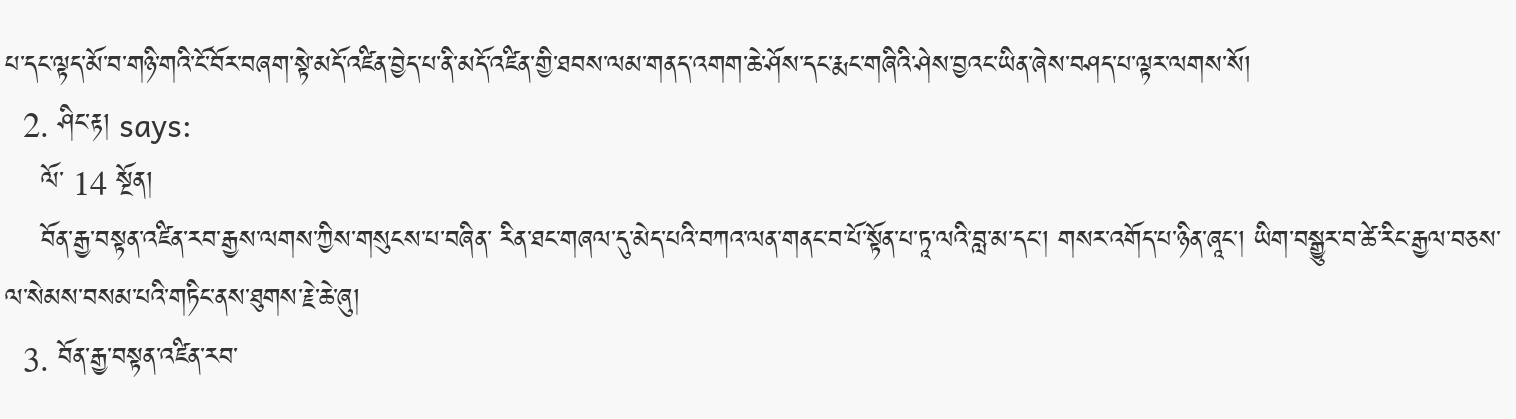པ་དང་ལྟད་མོ་བ་གཉི་གའི་ངོ་བོར་བཞག་སྟེ་མདོ་འཛིན་བྱེད་པ་ནི་མདོ་འཛིན་གྱི་ཐབས་ལམ་གནད་འགག་ཆེ་ཤོས་དང་རྨང་གཞིའི་ཤེས་བྱའང་ཡིན་ཞེས་བཤད་པ་ལྟར་ལགས་སོ།
  2. ཤིང་རྟ། says:
    ལོ་ 14 སྔོན།
    བོན་རྒྱ་བསྟན་འཛིན་རབ་རྒྱས་ལགས་ཀྱིས་གསུངས་པ་བཞིན་ རིན་ཐང་གཞལ་དུ་མེད་པའི་བཀའ་ལན་གནང་བ་པོ་སྟོན་པ་ཏཱ་ལའི་བླ་མ་དང་། གསར་འགོད་པ་ཉིན་ཞཱང་། ཡིག་བསྒྱུར་བ་ཚེ་རིང་རྒྱལ་བཅས་ལ་སེམས་བསམ་པའི་གཏིང་ནས་ཐུགས་རྗེ་ཆེ་ཞུ།
  3. བོན་རྒྱ་བསྟན་འཛིན་རབ་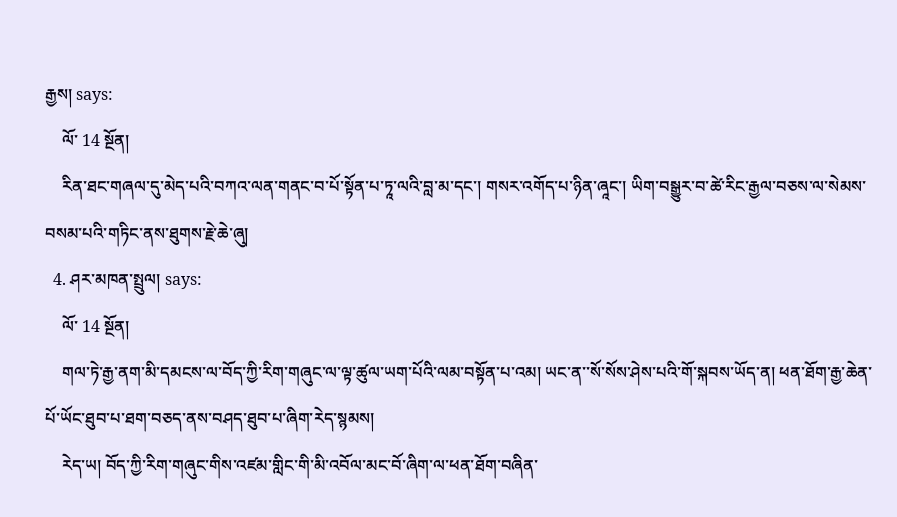རྒྱས། says:
    ལོ་ 14 སྔོན།
    རིན་ཐང་གཞལ་དུ་མེད་པའི་བཀའ་ལན་གནང་བ་པོ་སྟོན་པ་ཏཱ་ལའི་བླ་མ་དང་། གསར་འགོད་པ་ཉིན་ཞཱང་། ཡིག་བསྒྱུར་བ་ཚེ་རིང་རྒྱལ་བཅས་ལ་སེམས་བསམ་པའི་གཏིང་ནས་ཐུགས་རྗེ་ཆེ་ཞུ།
  4. ཤར་མཁན་སྤྲུལ། says:
    ལོ་ 14 སྔོན།
    གལ་ཏེ་རྒྱ་ནག་མི་དམངས་ལ་བོད་ཀྱི་རིག་གཞུང་ལ་ལྟ་ཚུལ་ཡག་པོའི་ལམ་བསྟོན་པ་འམ། ཡང་ན་་སོ་སོས་ཤེས་པའི་གོ་སྐབས་ཡོད་ན། ཕན་ཐོག་རྒྱ་ཆེན་པོ་ཡོང་ཐུབ་པ་ཐག་བཅད་ནས་བཤད་ཐུབ་པ་ཞིག་རེད་སྙམས།
    རེད་ཡ། བོད་ཀྱི་རིག་གཞུང་གིས་འཛམ་གླིང་གི་མི་འབོལ་མང་བོ་ཞིག་ལ་ཕན་ཐོག་བཞིན་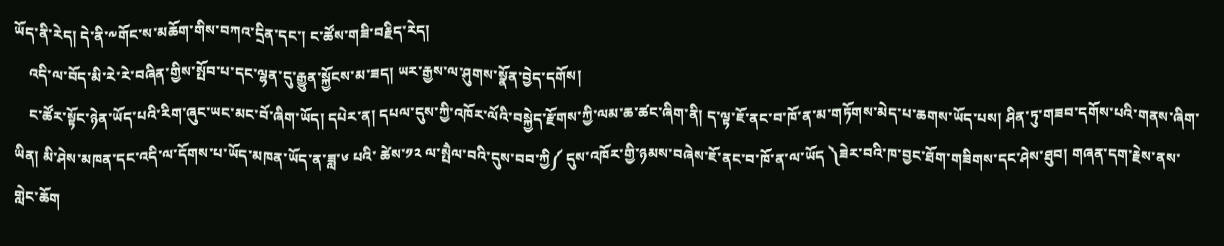ཡོད་ནི་རེད། དེ་ནི་༸གོང་ས་མཆོག་གིས་བཀའ་དྲིན་དང་། ང་ཚོས་གཟི་བརྗིད་རེད།
    འདི་ལ་བོད་མི་རེ་རེ་བཞིན་གྱིས་སྤོབ་པ་དང་ལྷན་དུ་རྒྱུན་སྐྱོངས་མ་ཟད། ཡར་རྒྱས་ལ་ཤུགས་སྣོན་བྱེད་དགོས།
    ང་ཚོར་སྟོང་ཉེན་ཡོད་པའི་རིག་ཞུང་ཡང་མང་བོ་ཞིག་ཡོད། དཔེར་ན། དཔལ་དུས་ཀྱི་འཁོར་ལོའི་བསྐྱེད་རྫོགས་ཀྱི་ལམ་ཆ་ཚང་ཞིག་ནི། ད་ལྟ་ཇོ་ནང་བ་ཁོ་ན་མ་གཏོགས་མེད་པ་ཆགས་ཡོད་པས། ཤིན་ཏུ་གཟབ་དགོས་པའི་གནས་ཞིག་ཡིན། མི་ཤེས་མཁན་དང་འདི་ལ་དོགས་པ་ཡོད་མཁན་ཡོད་ན་ཟླ་༦ པའི་ ཚེས་༡༢ ལ་སྤཻལ་བའི་དུས་བབ་ཀྱི༼ དུས་འཁོར་གྱི་ཉམས་བཞེས་ཇོ་ནང་བ་ཁོ་ན་ལ་ཡོད ༽ཟེར་བའི་ཁ་བྱང་ཐོག་གཟིགས་དང་ཤེས་ཐུབ། གཞན་དག་རྗེས་ནས་གླེང་ཆོག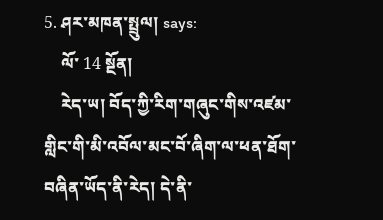5. ཤར་མཁན་སྤྲུལ། says:
    ལོ་ 14 སྔོན།
    རེད་ཡ། བོད་ཀྱི་རིག་གཞུང་གིས་འཛམ་གླིང་གི་མི་འབོལ་མང་བོ་ཞིག་ལ་ཕན་ཐོག་བཞིན་ཡོད་ནི་རེད། དེ་ནི་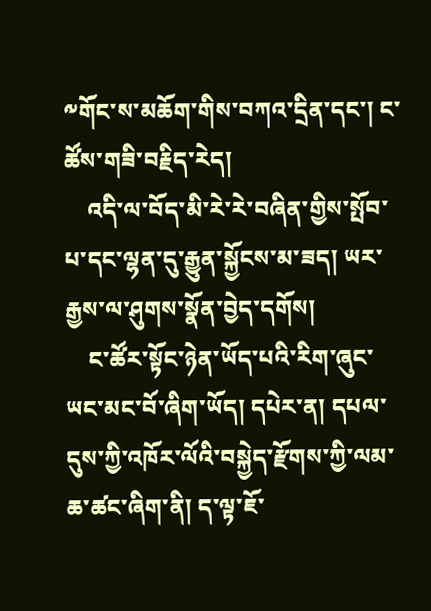༸གོང་ས་མཆོག་གིས་བཀའ་དྲིན་དང་། ང་ཚོས་གཟི་བརྗིད་རེད།
    འདི་ལ་བོད་མི་རེ་རེ་བཞིན་གྱིས་སྤོབ་པ་དང་ལྷན་དུ་རྒྱུན་སྐྱོངས་མ་ཟད། ཡར་རྒྱས་ལ་ཤུགས་སྣོན་བྱེད་དགོས།
    ང་ཚོར་སྟོང་ཉེན་ཡོད་པའི་རིག་ཞུང་ཡང་མང་བོ་ཞིག་ཡོད། དཔེར་ན། དཔལ་དུས་ཀྱི་འཁོར་ལོའི་བསྐྱེད་རྫོགས་ཀྱི་ལམ་ཆ་ཚང་ཞིག་ནི། ད་ལྟ་ཇོ་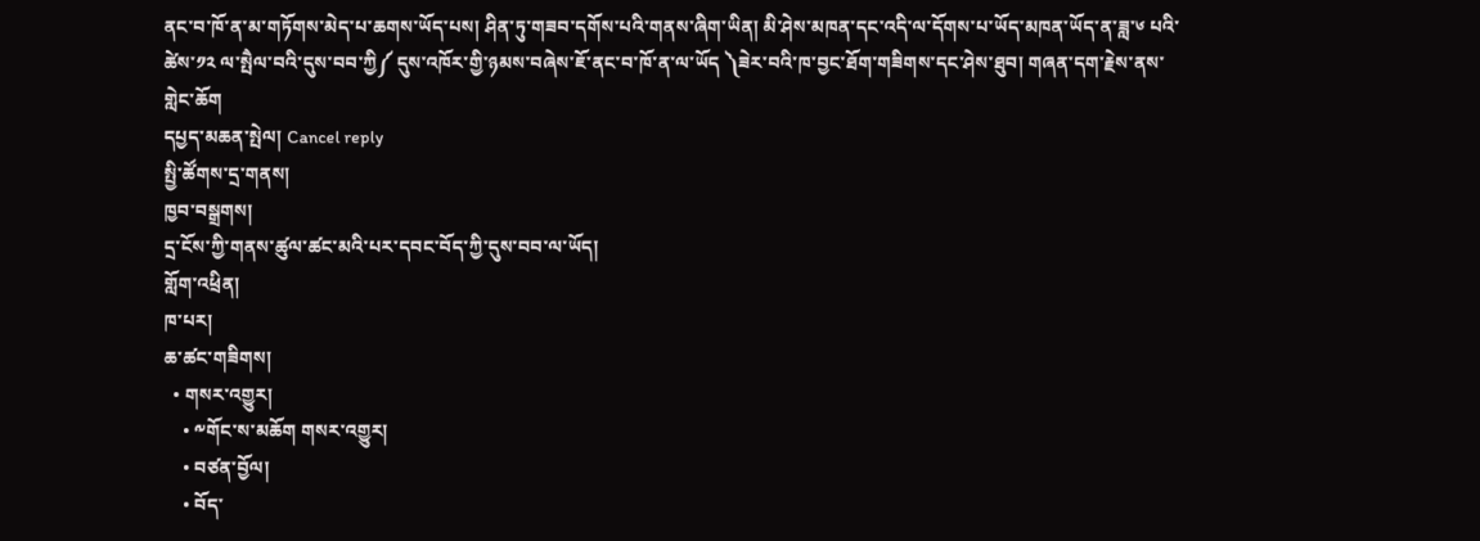ནང་བ་ཁོ་ན་མ་གཏོགས་མེད་པ་ཆགས་ཡོད་པས། ཤིན་ཏུ་གཟབ་དགོས་པའི་གནས་ཞིག་ཡིན། མི་ཤེས་མཁན་དང་འདི་ལ་དོགས་པ་ཡོད་མཁན་ཡོད་ན་ཟླ་༦ པའི་ ཚེས་༡༢ ལ་སྤཻལ་བའི་དུས་བབ་ཀྱི༼ དུས་འཁོར་གྱི་ཉམས་བཞེས་ཇོ་ནང་བ་ཁོ་ན་ལ་ཡོད ༽ཟེར་བའི་ཁ་བྱང་ཐོག་གཟིགས་དང་ཤེས་ཐུབ། གཞན་དག་རྗེས་ནས་གླེང་ཆོག
དཔྱད་མཆན་སྤེལ། Cancel reply
སྤྱི་ཚོགས་དྲ་གནས།
ཁྱབ་བསྒྲགས།
དྲ་ངོས་ཀྱི་གནས་ཚུལ་ཚང་མའི་པར་དབང་བོད་ཀྱི་དུས་བབ་ལ་ཡོད།
གློག་འཕྲིན།
ཁ་པར།
ཆ་ཚང་གཟིགས།
  • གསར་འགྱུར།
    • ༸གོང་ས་མཆོག གསར་འགྱུར།
    • བཙན་བྱོལ།
    • བོད་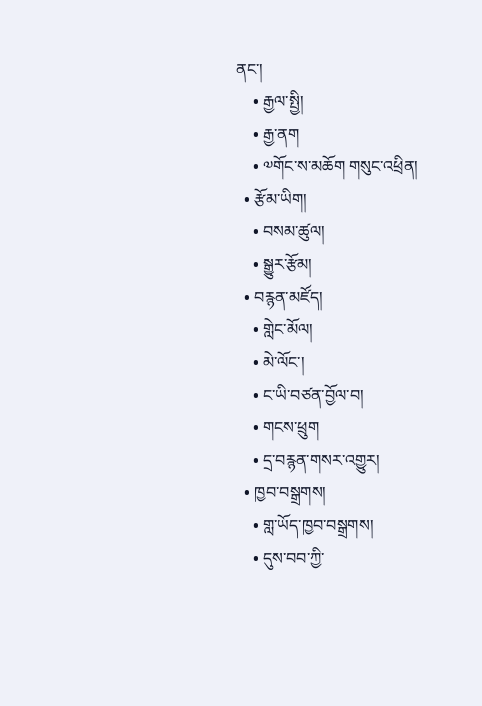ནང་།
    • རྒྱལ་སྤྱི།
    • རྒྱ་ནག
    • ༧གོང་ས་མཆོག གསུང་འཕྲིན།
  • རྩོམ་ཡིག།
    • བསམ་ཚུལ།
    • སྒྱུར་རྩོམ།
  • བརྙན་མཛོད།
    • གླེང་མོལ།
    • མེ་ལོང་།
    • ང་ཡི་བཙན་བྱོལ་བ།
    • གངས་ཕྲུག
    • དྲ་བརྙན་གསར་འགྱུར།
  • ཁྱབ་བསྒྲགས།
    • གླ་ཡོད་ཁྱབ་བསྒྲགས།
    • དུས་བབ་ཀྱི་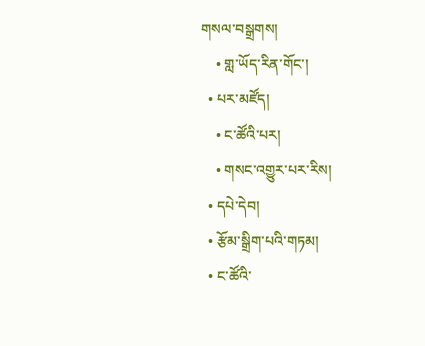གསལ་བསྒྲགས།
    • གླ་ཡོད་རིན་གོང་།
  • པར་མཛོད།
    • ང་ཚོའི་པར།
    • གསང་འགྱུར་པར་རིས།
  • དཔེ་དེབ།
  • རྩོམ་སྒྲིག་པའི་གཏམ།
  • ང་ཚོའི་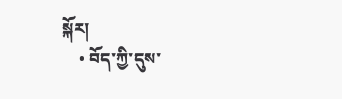སྐོར།
    • བོད་ཀྱི་དུས་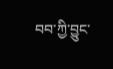བབ་ཀྱི་བྱུང་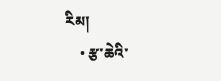རིམ།
    • རྩ་ཆེའི་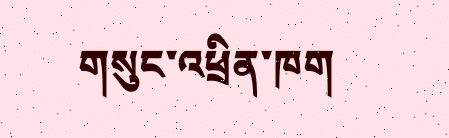གསུང་འཕྲིན་ཁག